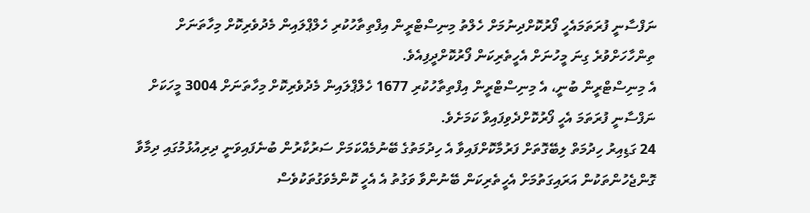ނަފްސާނީ ފުރަތަމައެހީ ފޯރުކޮށްދިނުމަށް ހެލްތު މިނިސްޓްރީން އިފްތިތާހުކުރި ހެލްޕްލައިން މެދުވެރިކޮށް މިހާތަނަށް ތިންހާހަށްވުރެ ގިނަ މީހުނަށް އެހީތެރިކަން ފޯރުކޮށްދީފިއެވެ.
އެ މިނިސްޓްރީން ބުނީ، އެ މިނިސްޓްރީން އިފްތިތާހުކުރި 1677 ހެލްޕްލައިން މެދުވެރިކޮށް މިހާތަނަށް 3004 މީހަކަށް ނަފްސާނީ ފުރަތަމަ އެހީ ފޯރުކޮށްދެވިފައިވާ ކަމަށެވެ.
24 ގަޑިއިރު ހިދުމަތް ލިބޭގޮތަށް ފަރުމާކޮށްފައިވާ އެ ހިދުމަތުގެ ބޭނުމެއްކަމަށް ސަރުކާރުން ބުނެފައިވަނީ ދިރިއުޅުމުގައި ދިމާވާ ގޮންޖެހުންތަކުން އަރައިގަތުމަށް އެހީތެރިކަން ބޭނުންވާ ވަގުތު އެ އެހީ ކޮންމެވަގުތަކުވެސް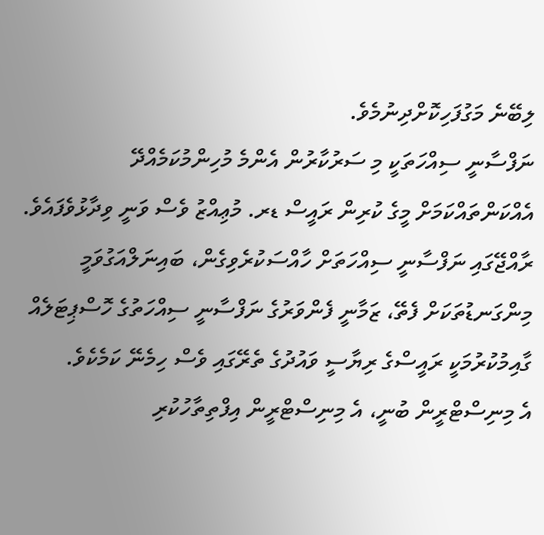ލިބޭނެ މަގުފަހިކޮށްދިނުމެވެ.
ނަފްސާނީ ސިއްހަތަކީ މި ސަރުކާރުން އެންމެ މުހިންމުކަމެއްދޭ އެއްކަންތައްކަމަށް މީގެ ކުރިން ރައީސް ޑރ. މުޢިއްޒު ވެސް ވަނީ ވިދާޅުވެފައެވެ. ރާއްޖޭގައި ނަފްސާނީ ސިއްހަތަށް ހާއްސަކުރެވިގެން، ބައިނަލްއަގުވަމީ މިންގަނޑުތަކަށް ފެތޭ، ޒަމާނީ ފެންވަރުގެ ނަފްސާނީ ސިއްހަތުގެ ހޮސްޕިޓަލެއް ގާއިމުކުރުމަކީ ރައީސްގެ ރިޔާސީ ވައުދުގެ ތެރޭގައި ވެސް ހިމެނޭ ކަމެކެވެ.
އެ މިނިސްޓްރީން ބުނީ، އެ މިނިސްޓްރީން އިފްތިތާހުކުރި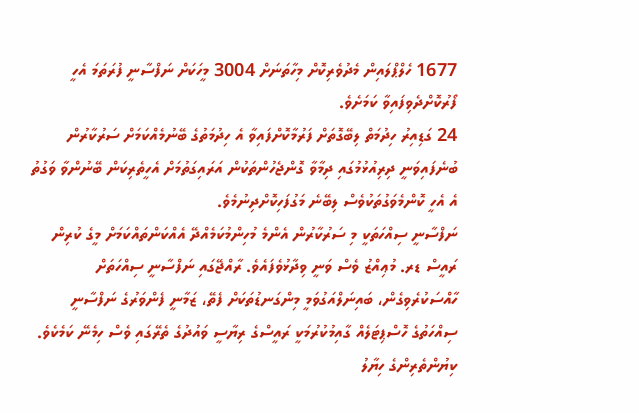1677 ހެލްޕްލައިން މެދުވެރިކޮށް މިހާތަނަށް 3004 މީހަކަށް ނަފްސާނީ ފުރަތަމަ އެހީ ފޯރުކޮށްދެވިފައިވާ ކަމަށެވެ.
24 ގަޑިއިރު ހިދުމަތް ލިބޭގޮތަށް ފަރުމާކޮށްފައިވާ އެ ހިދުމަތުގެ ބޭނުމެއްކަމަށް ސަރުކާރުން ބުނެފައިވަނީ ދިރިއުޅުމުގައި ދިމާވާ ގޮންޖެހުންތަކުން އަރައިގަތުމަށް އެހީތެރިކަން ބޭނުންވާ ވަގުތު އެ އެހީ ކޮންމެވަގުތަކުވެސް ލިބޭނެ މަގުފަހިކޮށްދިނުމެވެ.
ނަފްސާނީ ސިއްހަތަކީ މި ސަރުކާރުން އެންމެ މުހިންމުކަމެއްދޭ އެއްކަންތައްކަމަށް މީގެ ކުރިން ރައީސް ޑރ. މުޢިއްޒު ވެސް ވަނީ ވިދާޅުވެފައެވެ. ރާއްޖޭގައި ނަފްސާނީ ސިއްހަތަށް ހާއްސަކުރެވިގެން، ބައިނަލްއަގުވަމީ މިންގަނޑުތަކަށް ފެތޭ، ޒަމާނީ ފެންވަރުގެ ނަފްސާނީ ސިއްހަތުގެ ހޮސްޕިޓަލެއް ގާއިމުކުރުމަކީ ރައީސްގެ ރިޔާސީ ވައުދުގެ ތެރޭގައި ވެސް ހިމެނޭ ކަމެކެވެ.
ކިޔުންތެރިންގެ ހިޔާލު